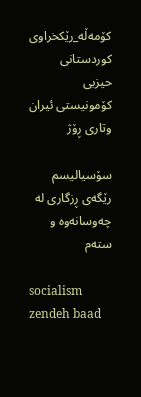کۆمەڵە_رێكخراوی كوردستانی حیزبی كۆمونیستی ئیران
وتاری ڕۆژ

سۆسیالیسم رێگەی ڕزگاری لە چەوسانەوە و ستەم

socialism zendeh baad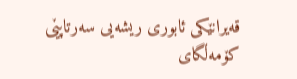قەیرانێکی ئابوری ریشەیی سەرتاپێی کۆمەڵگای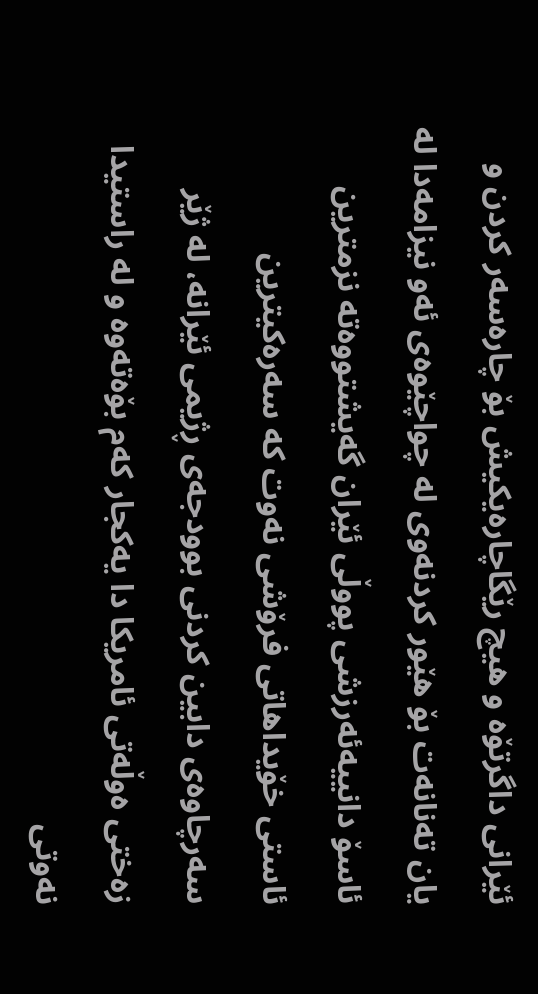ئێرانی داگرتۆە و هیچ رێگاچارەیکیش بۆ چارەسەر کردن و یان تەنانەت بۆ هێور کردنەوی لە چواچێوەی ئەو نیزامەدا لە ئاسۆ دانییەئه‌رزشی پووڵی ئێران گه‌یشتووه‌ته‌ نزمترین ئاستی خۆیداهاتی فرۆشی نه‌وت كه‌ سه‌ره‌كیترین سه‌رچاوه‌ی دابین كردنی بوودجه‌ی ڕژیمی ئێرانه‌، لە ژێر زەختی ەوڵەتی ئامریکا دا یەکجار کەم بۆەتەوە و لە راستیدا نەوتی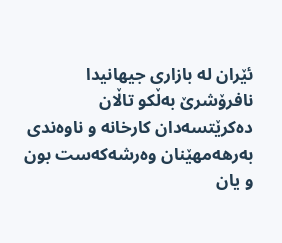ئێران لە بازاری جیهانیدا نافرۆشرێ بەڵکو تاڵان دەکرێتسه‌دان كارخانه‌ و ناوه‌ندی به‌رهه‌مهێنان وەرشەکەست بون و یان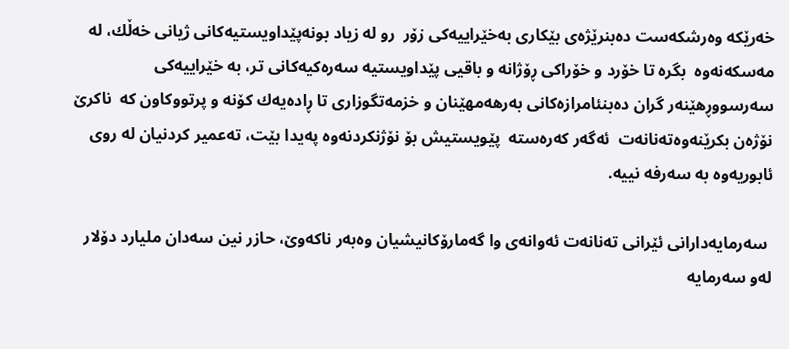خەرێکە وەرشکەست دەبنرێژەی بێكاری به‌خێراییه‌كی زۆر‌  رو لە زیاد بونەپێداویستیه‌كانی ژیانی خه‌ڵك، له‌ مەسکەنەوە ‌ بگره‌ تا خۆرد و خۆراكی ڕۆژانه‌ و باقیی پێداویستیه‌ سه‌ره‌كیه‌كانی تر، به‌ خێراییه‌كی سه‌رسووڕهێنه‌ر‌ گران ده‌بنئامرازه‌كانی به‌رهه‌مهێنان و خزمه‌تگوزاری تا ڕاده‌یه‌ك كۆنه‌ و پرتووكاون كه‌  ناکرێ نۆژەن بکرێنەوەته‌نانه‌ت  ئه‌گه‌ر كه‌ره‌سته‌  پێویستیش بۆ نۆژنكردنه‌وه‌ په‌یدا بێت، تەعمیر کردنیان لە روی ئابوریەوە بە سەرفە نییە.

 سه‌رمایه‌دارانی ئێرانی ته‌نانه‌ت ئه‌وانه‌ی وا گه‌مارۆكانیشیان وه‌به‌ر ناكه‌وێ، حازر نین سه‌دان ملیارد دۆلار له‌و سه‌رمایه‌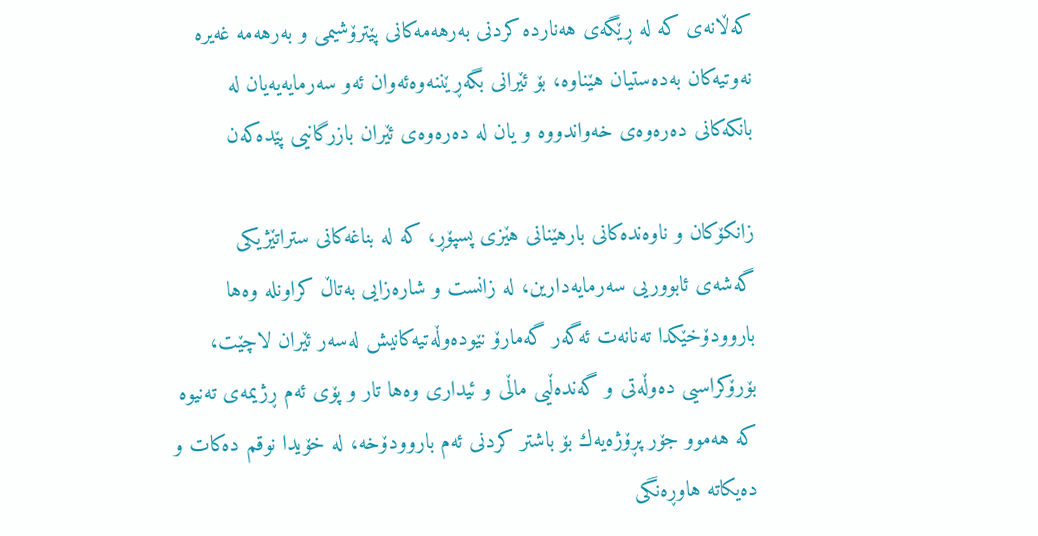كه‌ڵانه‌ی كه‌ له‌ ڕێگه‌ی هه‌نارده‌ كردنی به‌رهه‌مه‌كانی پێترۆشیمی و به‌رهه‌مه‌ غه‌یره‌ نه‌وتیه‌كان به‌ده‌ستیان هێناوه‌، بۆ ئێرانی بگه‌ڕێننه‌وه‌ئه‌وان ئه‌و سه‌رمایه‌یه‌یان له‌ بانكه‌كانی ده‌ره‌وه‌ی خه‌واندووه‌ و یان له‌ ده‌ره‌وه‌ی ئێران بازرگانیی پێده‌كه‌ن

زانكۆكان و ناوه‌نده‌كانی بارهێنانی هێزی پسپۆڕ، كه‌ له‌ بناغه‌كانی ستراتێژیكی گه‌شه‌ی ئابووریی سه‌رمایه‌دارین، له‌ زانست و شاره‌زایی به‌تاڵ كراونله‌ وه‌ها باروودۆخێكدا ته‌نانه‌ت ئه‌گه‌ر گه‌مارۆ نێودەوڵەتیەکانیش له‌سه‌ر ئێران لاچێت، بۆرۆكراسیی ده‌وڵه‌تی و گه‌نده‌ڵیی ماڵی و ئیداری وه‌ها تار و پۆی ئه‌م ڕژیمه‌ی ته‌نیوه‌ كه‌ هه‌موو جۆر پڕۆژه‌یه‌ك بۆ باشتر كردنی ئه‌م باروودۆخه‌، له‌ خۆیدا نوقم ده‌كات و ده‌یكاته‌ هاوڕه‌نگی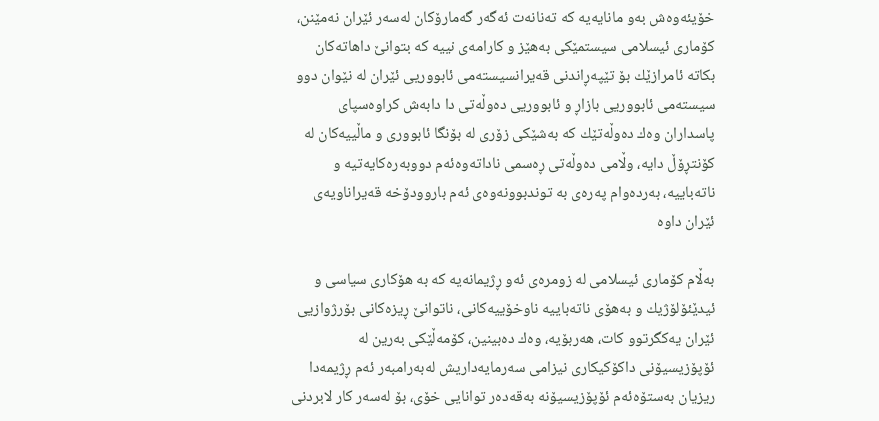خۆیئه‌وه‌ش به‌و مانایه‌یه‌ كه‌ ته‌نانه‌ت ئه‌گه‌ر گه‌مارۆكان له‌سه‌ر ئێران نه‌مێنن، كۆماری ئیسلامی سیستمێكی به‌هێز و كارامه‌ی نییه‌ كه‌ بتوانێ داهاته‌كان بكاته‌ ئامرازێك بۆ تێپه‌ڕاندنی قه‌یرانسیسته‌می ئابووریی ئێران له‌ نێوان دوو سیسته‌می ئابووریی بازاڕ و ئابووریی ده‌وڵه‌تی دا دابه‌ش كراوه‌سپای پاسداران وه‌ك ده‌وڵه‌تێك كه‌ به‌شێكی زۆری له‌ بۆنگا ئابووری و ماڵییه‌كان له‌ كۆنتڕۆڵ دایه‌، وڵامی ده‌وڵه‌تی ڕه‌سمی ناداته‌وه‌ئه‌م دووبه‌ره‌كایه‌تیه‌ و ناته‌باییه‌، به‌رده‌وام په‌ره‌ی به‌ توندبوونه‌وه‌ی ئه‌م باروودۆخه‌ قه‌یراناویه‌ی ئێران داوه‌

به‌ڵام كۆماری ئیسلامی له‌ زومره‌ی ئه‌و ڕژیمانه‌یه‌ كه‌ به‌ هۆكاری سیاسی و ئیدێئۆلۆژیك و به‌هۆی ناته‌باییه‌ ناوخۆییه‌كانی، ناتوانێ ڕیزه‌كانی بۆرژوازیی ئێران یه‌كگرتوو كات، هه‌ربۆیه،‌ وه‌ك ده‌بینین، كۆمه‌ڵێكی به‌رین له‌ ئۆپۆزیسیۆنی داكۆكیكاری نیزامی سه‌رمایه‌داریش له‌به‌رامبه‌ر ئه‌م ڕژیمه‌دا ریزیان بەستۆەئه‌م ئۆپۆزیسیۆنه‌ به‌قه‌دەر توانایی خۆی، بۆ له‌سه‌ر كار لابردنی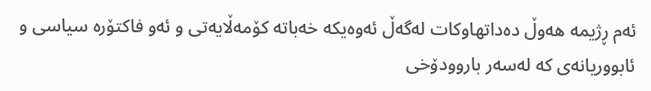ئه‌م ڕژیمه‌ هه‌وڵ ده‌داتهاوكات له‌گه‌ڵ ئه‌وه‌یكه‌ خه‌باته‌ كۆمه‌ڵایه‌تی و ئه‌و فاكتۆره‌ سیاسی و ئابووریانه‌ی كه‌ له‌سه‌ر باروودۆخی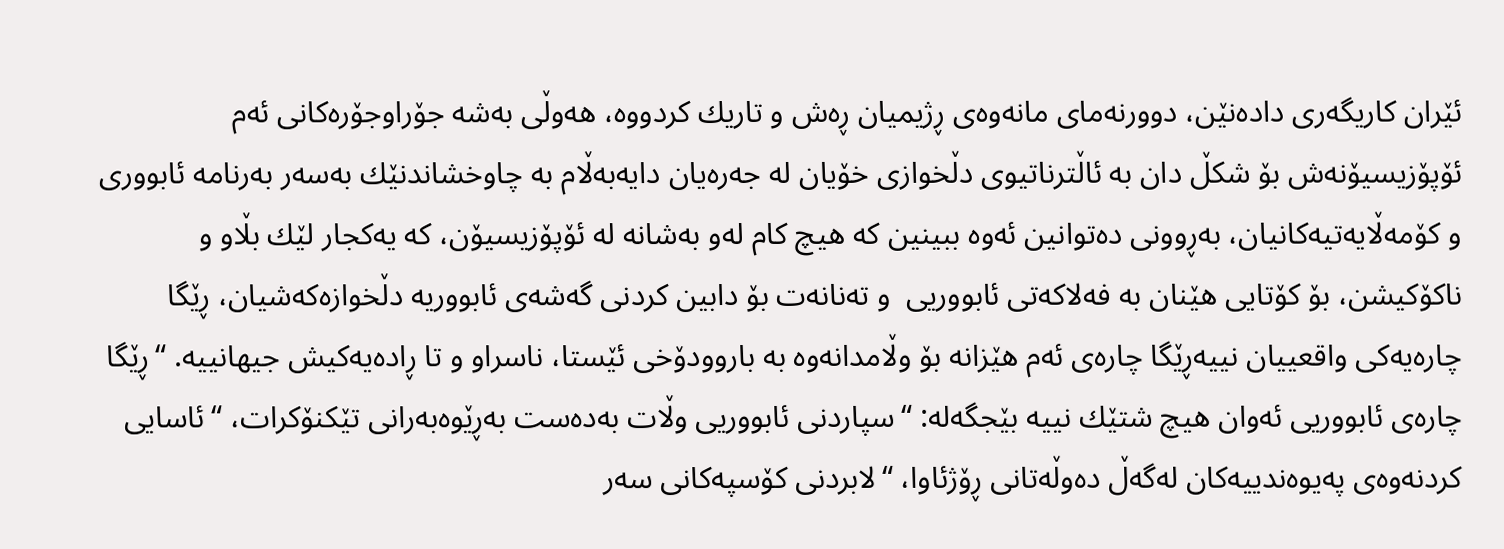ئێران كاریگه‌ری داده‌نێن، دوورنه‌مای مانه‌وه‌ی ڕژیمیان ڕه‌ش و تاریك كردووه‌، هه‌وڵی به‌شه‌ جۆراوجۆره‌كانی ئه‌م ئۆپۆزیسیۆنه‌ش بۆ شكڵ دان به‌ ئاڵترناتیوی دڵخوازی خۆیان له‌ جه‌ره‌یان دایه‌به‌ڵام به چاوخشاندنێك به‌سه‌ر به‌رنامه‌ ئابووری و كۆمه‌ڵایه‌تیه‌كانیان، به‌ڕوونی ده‌توانین ئه‌وه‌ ببینین كه‌ هیچ كام له‌و به‌شانه‌ له‌ ئۆپۆزیسیۆن، كه‌ یه‌كجار لێك بڵاو و ناكۆكیشن، بۆ كۆتایی هێنان به‌ فه‌لاكه‌تی ئابووریی  و ته‌نانه‌ت بۆ دابین كردنی گه‌شه‌ی ئابووریه‌ دڵخوازه‌كه‌شیان، ڕێگا چاره‌یه‌كی واقعییان نییه‌ڕێگا چاره‌ی ئه‌م هێزانه‌ بۆ وڵامدانه‌وه‌ به‌ باروودۆخی ئێستا، ناسراو‌ و تا ڕاده‌یه‌كیش جیهانییه‌. “ڕێگا چاره‌ی ئابووریی ئه‌وان هیچ شتێك نییه‌ بێجگه‌له‌: “سپاردنی ئابووریی وڵات به‌ده‌ست به‌ڕێوه‌به‌رانی تێكنۆكرات، “ئاسایی كردنه‌وه‌ی په‌یوه‌ندییه‌كان له‌گه‌ڵ ده‌وڵه‌تانی ڕۆژئاوا، “لابردنی كۆسپه‌كانی سه‌ر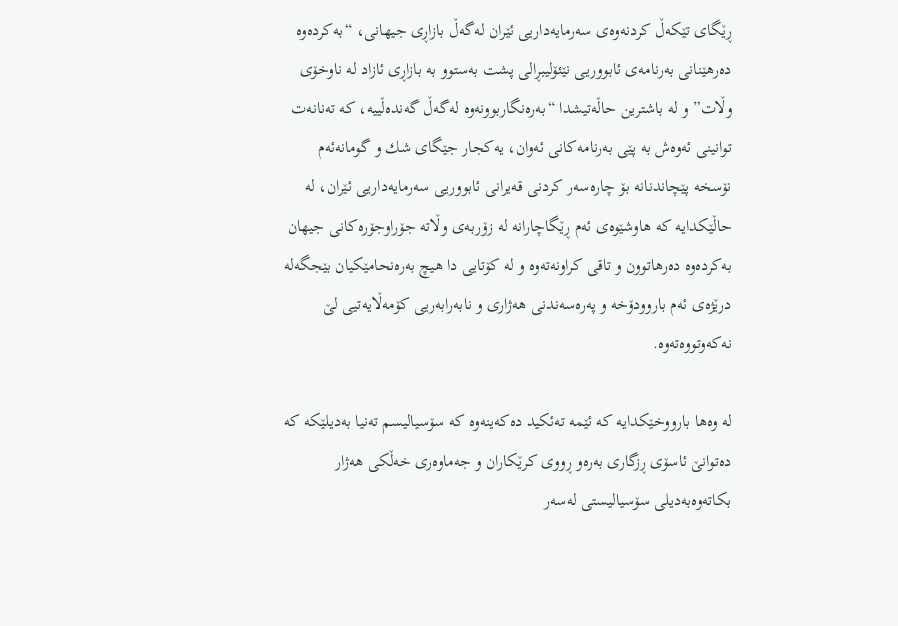ڕێگای تێكه‌ڵ كردنه‌وه‌ی سه‌رمایه‌داریی ئێران له‌گه‌ڵ بازاڕی جیهانی، “به‌كرده‌وه‌ ده‌رهێنانی به‌رنامه‌ی ئابووریی نێئۆلیبڕالی پشت به‌ستوو به‌ بازاڕی ئازاد له‌ ناوخۆی وڵات” و له‌ باشترین حاڵه‌تیشدا “به‌ره‌نگاربوونه‌وه‌ له‌گه‌ڵ گه‌نده‌ڵییه‌، كه‌ ته‌نانه‌ت توانینی ئه‌وه‌ش به‌ پێی به‌رنامه‌كانی ئه‌وان، یه‌كجار جێگای شك و گومانه‌ئه‌م نۆسخه‌ پێچاندنانه‌‌ بۆ چاره‌سه‌ر كردنی قه‌یرانی ئابووریی سه‌رمایه‌داریی ئێران، له‌ حاڵێكدایه‌‌ كه‌ هاوشێوه‌ی ئه‌م ڕێگاچارانه‌ له‌ زۆربه‌ی وڵاته‌ جۆراوجۆره‌كانی جیهان به‌كرده‌وه‌ ده‌رهاتوون و تاقی كراونه‌ته‌وه‌ و له‌ كۆتایی دا هیچ به‌ره‌نحامێكیان بێجگه‌له‌ درێژه‌ی ئه‌م باروودۆخه‌ و په‌ره‌سه‌ندنی هه‌ژاری و نابه‌رابه‌ریی كۆمه‌ڵایه‌تیی لێ نه‌كه‌وتووه‌ته‌وه‌.

له‌ وه‌ها بارووخێكدایه‌ كه‌ ئێمه ته‌ئكید ده‌كه‌ینه‌وه‌ كه‌ سۆسیالیسم ته‌نیا به‌دیلێكه‌ كه‌ ده‌توانێ ئاسۆی ڕزگاری به‌ره‌و ڕووی كرێكاران و جه‌ماوه‌ری خه‌ڵكی هه‌ژار بكاته‌وه‌به‌دیلی سۆسیالیستی له‌سه‌ر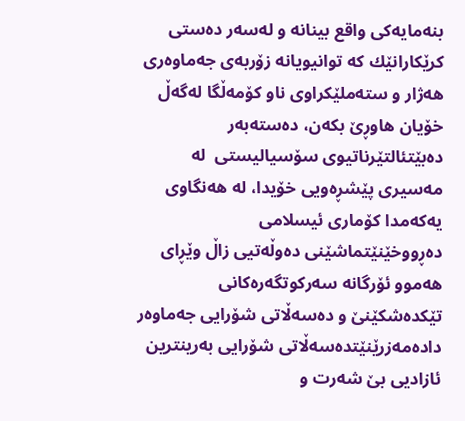بنه‌مایه‌كی واقع بینانه‌ و له‌سه‌ر ده‌ستی كرێكارانێك كه‌ توانیویانه‌ زۆربه‌ی جه‌ماوه‌ری هه‌ژار و سته‌ملێكراوی ناو كۆمه‌ڵگا له‌گه‌ڵ خۆیان هاوڕێ بكه‌ن، ده‌سته‌به‌ر ده‌بێتئالتێرناتیوی سۆسیالیستی  له‌ مه‌سیری پێشڕه‌ویی خۆیدا، له‌ هه‌نگاوی یه‌كه‌مدا كۆماری ئیسلامی ده‌ڕووخێنێتماشێنی ده‌وڵه‌تیی زاڵ وێڕای هه‌موو ئۆرگانه‌ سه‌ركوتگه‌ره‌كانی تێكده‌شكێنێ و ده‌سه‌ڵاتی شۆرایی جەماوەر داده‌مه‌زرێنێتده‌سه‌ڵاتی شۆرایی به‌رینترین ئازادیی بێ شه‌رت و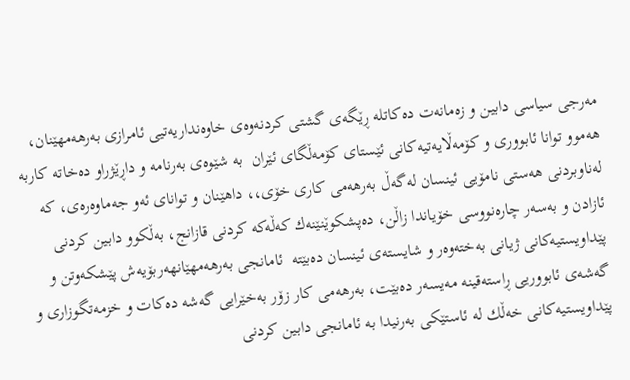مه‌رجی سیاسی دابین و زه‌مانه‌ت ده‌كاتله‌ ڕێگه‌ی گشتی كردنه‌وه‌ی خاوه‌نداریه‌تیی ئامرازی به‌رهه‌مهێنان، هه‌موو توانا ئابووری و كۆمه‌ڵایه‌تیه‌كانی ئێستای كۆمه‌ڵگای ئێران ‌ به‌ شێوه‌ی به‌رنامه‌ و داڕێژراو ده‌خاته‌ كاربه‌ له‌ناوبردنی هه‌ستی نامۆیی ئینسان له‌گه‌ڵ به‌رهه‌می كاری خۆی،، داهێنان و توانای ئه‌و جه‌ماوه‌ره‌ی، كه‌ ئازادن و به‌سه‌ر چاره‌نووسی خۆیاندا زاڵن، ده‌پشكوێنێنه‌ك کەڵەکە کردنی قازانج، بەڵکوو دابین كردنی پێداویستیەکانی ژیانی به‌خته‌وه‌ر و شایسته‌ی ئینسان دەبێتە ‌ ئامانجی به‌رهه‌مهێانهه‌ربۆیه‌ش پێشكه‌وتن و گه‌شه‌ی ئابووریی ڕاسته‌قینه‌ مه‌یسه‌ر ده‌بێت، به‌رهه‌می كار زۆر به‌خێرایی گه‌شه‌ ده‌كات و خزمه‌تگوزاری و پێداویستیه‌كانی خه‌ڵك له‌ ئاستێكی به‌رنیدا به‌ ئامانجی دابین كردنی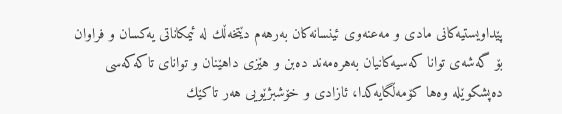پێداویستیه‌كانی مادی و مه‌عنه‌وی ئینسانه‌كان به‌رهه‌م دێتخه‌ڵك له‌ ئیمكاناتی یه‌كسان و فراوان بۆ گه‌شه‌ی توانا كه‌سیه‌كانیان به‌هره‌مه‌ند ده‌بن و هێزی داهێنان و توانای تاكه‌كه‌سی ده‌پشكوێله‌ وه‌ها كۆمه‌ڵگایه‌كدا، ئازادی و خۆشبژێویی هه‌ر تاكێك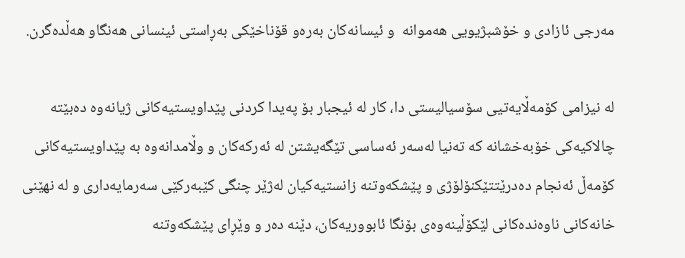مه‌رجی ئازادی و خۆشبژیویی هه‌موانه‌  و ئیسانه‌كان به‌ره‌و قۆناخێكی به‌ڕاستی ئینسانی هه‌نگاو هه‌ڵده‌گرن.

له‌ نیزامی كۆمه‌ڵایه‌تیی سۆسیالیستی دا، كار له‌ ئیجبار بۆ په‌یدا كردنی پێداویستیه‌كانی ژیانه‌وه‌ ده‌بێته‌ چالاكیه‌كی خۆبه‌خشانه‌ كه‌ ته‌نیا له‌سه‌ر ئه‌ساسی تێگه‌یشتن له‌ ئه‌ركه‌كان و وڵامدانه‌وه‌ به‌ پێداویستیه‌كانی كۆمه‌ڵ ئه‌نجام ده‌درێتتێكنۆلۆژی و پێشكه‌وتنه‌ زانستیه‌كیان له‌ژێر چنگی كێبه‌ركێی سه‌رمایه‌داری و له‌ نهێنی خانه‌كانی ناوه‌نده‌كانی لێكۆڵینه‌وه‌ی بۆنگا ئابووریه‌كان، دێنه‌ ده‌ر و وێڕای پێشكه‌وتنه‌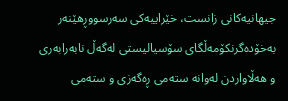جیهانیه‌كانی زانست، خێراییه‌كی سه‌رسووڕهێنه‌ر به‌خۆده‌گرنكۆمه‌ڵگای سۆسیالیستی له‌گه‌ڵ نابه‌رابه‌ری و هه‌ڵاواردن له‌وانه‌ سته‌می ڕه‌گه‌زی و سته‌می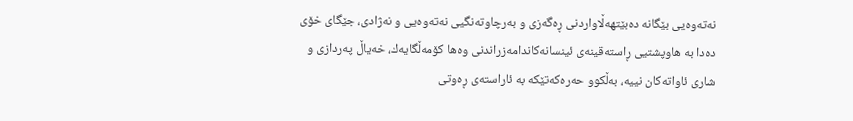نه‌ته‌وه‌یی بێگانه‌ ده‌بێتهه‌ڵاواردنی ڕه‌گه‌زی و به‌رچاوته‌نگیی نه‌ته‌وه‌یی و نه‌ژادی، جێگای خۆی ده‌دا به‌ هاوپشتیی ڕاسته‌قینه‌ی ئینسانه‌كاندامه‌زراندنی وه‌ها كۆمه‌ڵگایه‌ك، خه‌یاڵ په‌ردازی و شاری ئاوا‌ته‌كان نییه‌، به‌ڵكوو حه‌ره‌كه‌تێكه‌ بە ئاراستەی ڕه‌و‌تی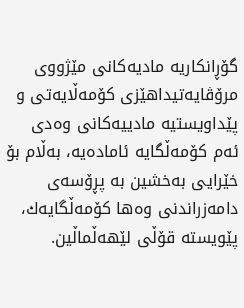گۆڕانكاریه‌ مادیه‌كانی مێژووی مرۆڤایه‌تیداهێزی كۆمه‌ڵایه‌تی و پێداویستیه‌ مادییه‌كانی وه‌دی ئه‌م كۆمه‌ڵگایه‌ ئاماده‌یه‌، به‌ڵام بۆ خێرایی به‌خشین به‌ پڕۆسه‌ی دامه‌زراندنی وه‌ها كۆمه‌ڵگایه‌ك، پێویسته‌ قۆڵی لێهه‌ڵماڵین.